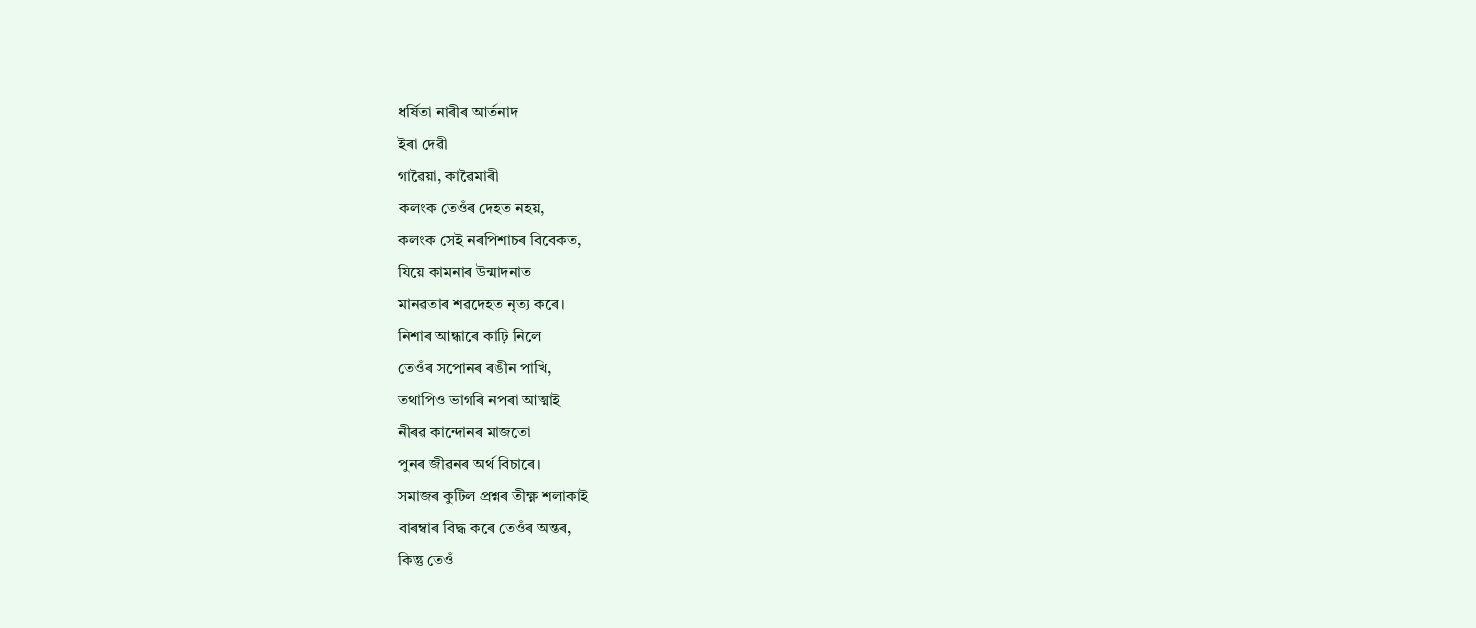ধৰ্ষিতা নাৰীৰ আৰ্তনাদ
ইৰা দেৱী
গাৱৈয়া, কাৱৈমাৰী
কলংক তেওঁৰ দেহত নহয়,
কলংক সেই নৰপিশাচৰ বিবেকত,
যিয়ে কামনাৰ উন্মাদনাত
মানৱতাৰ শৱদেহত নৃত্য কৰে।
নিশাৰ আন্ধাৰে কাঢ়ি নিলে
তেওঁৰ সপোনৰ ৰঙীন পাখি,
তথাপিও ভাগৰি নপৰা আত্মাই
নীৰৱ কান্দোনৰ মাজতো
পুনৰ জীৱনৰ অৰ্থ বিচাৰে।
সমাজৰ কুটিল প্ৰশ্নৰ তীক্ষ্ণ শলাকাই
বাৰম্বাৰ বিদ্ধ কৰে তেওঁৰ অন্তৰ,
কিন্তু তেওঁ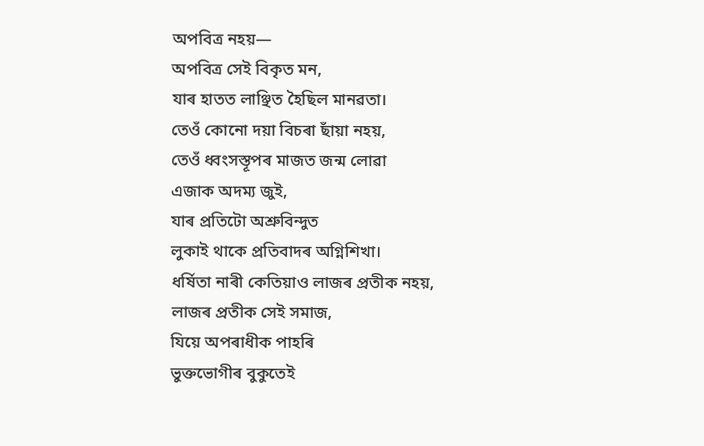অপবিত্ৰ নহয়—
অপবিত্ৰ সেই বিকৃত মন,
যাৰ হাতত লাঞ্ছিত হৈছিল মানৱতা।
তেওঁ কোনো দয়া বিচৰা ছাঁয়া নহয়,
তেওঁ ধ্বংসস্তূপৰ মাজত জন্ম লোৱা
এজাক অদম্য জুই,
যাৰ প্ৰতিটো অশ্ৰুবিন্দুত
লুকাই থাকে প্ৰতিবাদৰ অগ্নিশিখা।
ধৰ্ষিতা নাৰী কেতিয়াও লাজৰ প্ৰতীক নহয়,
লাজৰ প্ৰতীক সেই সমাজ,
যিয়ে অপৰাধীক পাহৰি
ভুক্তভোগীৰ বুকুতেই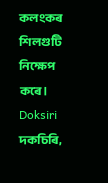কলংকৰ শিলগুটি নিক্ষেপ কৰে।
Doksiri দকচিৰি,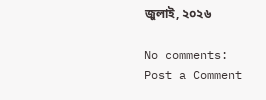জুলাই, ২০২৬

No comments:
Post a Comment